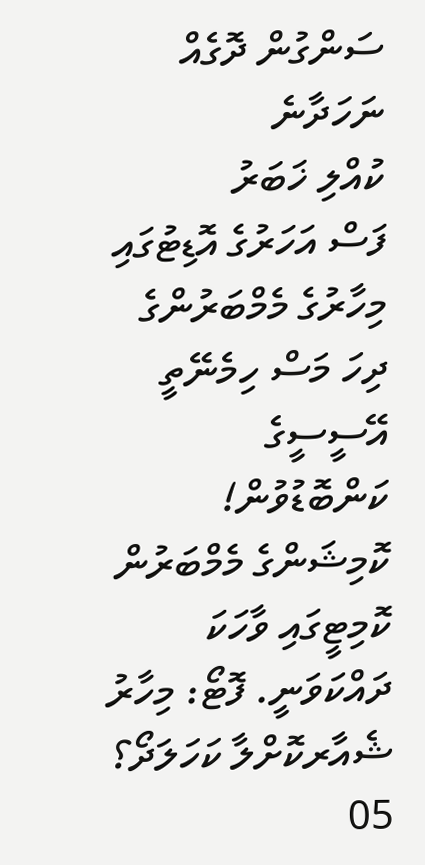ސަންގުން ދޮގެއް ނަހަދާނެ
ކުއްލި ޚަބަރު
ފަސް އަހަރުގެ އޮޑިޓުގައި މިހާރުގެ މެމްބަރުންގެ ދިހަ މަސް ހިމެނޭތީ އޭސީސީގެ ކަންބޮޑުވުން!
ކޮމިޝަންގެ މެމްބަރުން ކޮމިޓީގައި ވާހަކަ ދައްކަވަނީ. ފޮޓޯ: މިހާރު
ޝެއާރކޮށްލާ ކަހަލަދޯ؟
05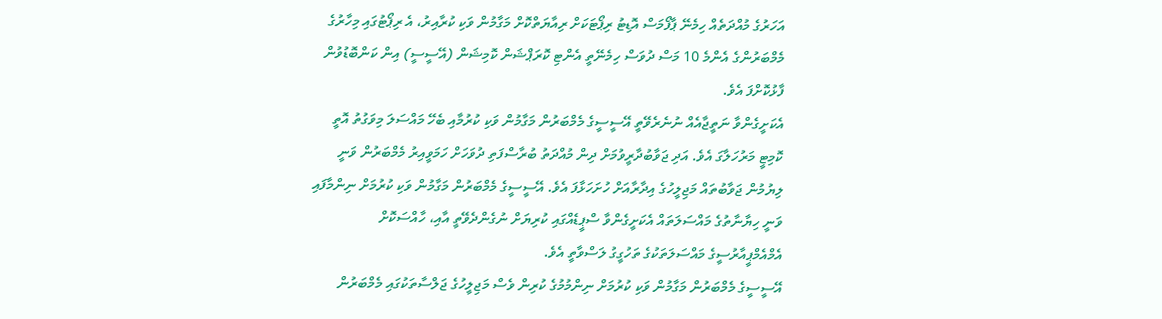އަހަރުގެ މުއްދަތެއް ހިމެނޭ ޕާފޯމަސް އޮޑިޓު ރިޕޯޓަކަށް ރިއާޔަތްކޮށް މަގާމުން ވަކި ކުރާއިރު، އެ ރިޕޯޓުގައި މިހާރުގެ މެމްބަރުންގެ އެންމެ 10 މަސް ދުވަސް ހިމެނޭތީ އެންޓި ކޮރަޕްޝަން ކޮމިޝަން (އޭސީސީ) އިން ކަންބޮޑުވުން ފާޅުކޮށްފަ އެވެ.
އެކަށީގެންވާ ނަތީޖާއެއް ނުނެރެވޭތީ އޭސީސީގެ މެމްބަރުން މަގާމުން ވަކި ކުރުމާއި ބެހޭ މައްސަލަ މިވަގުތު އޮތީ ކޮމިޓީ މަރުހަލާގަ އެވެ. އަދި ޖަވާބުދާރީވުމަށް ދިން މުއްދަތު ބުރާސްފަތި ދުވަހަށް ހަމަވީއިރު މެމްބަރުން ވަނީ ލިޔުމުން ޖަވާބުތައް މަޖިލީހުގެ އިދާރާއަށް ހުށަހަޅާފަ އެވެ. އޭސީސީގެ މެމްބަރުން މަގާމުން ވަކި ކުރުމަށް ނިންމާފައި ވަނީ ހިޔާނާތުގެ މައްސަލަތައް އެކަށީގެންވާ ސްޕީޑެއްގައި ކުރިޔަށް ނުގެންދެވޭތީ އާއި، ހާއްސަކޮށް އެމްއެމްޕީއާރުސީގެ މައްސަލަތަކުގެ ތަހުގީގު ލަސްވާތީ އެވެ.
އޭސީސީގެ މެމްބަރުން މަގާމުން ވަކި ކުރުމަށް ނިންމުމުގެ ކުރިން ވެސް މަޖިލީހުގެ ޖަލްސާތަކުގައި މެމްބަރުން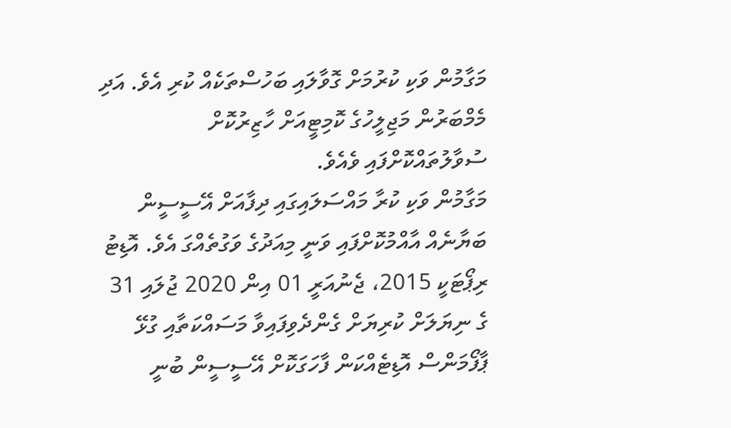މަގާމުން ވަކި ކުރުމަށް ގޮވާލައި ބަހުސްތަކެއް ކުރި އެވެ. އަދި މެމްބަރުން މަޖިލީހުގެ ކޮމިޓީއަށް ހާޒިރުކޮށް ސުވާލުތައްކޮށްފައި ވެއެވެ.
މަގާމުން ވަކި ކުރާ މައްސަލައިގައި ދިފާއަށް އޭސީސީން ބަޔާނެއް އާއްމުކޮށްފައި ވަނީ މިއަދުގެ ވަގުތެއްގަ އެވެ. އޮޑިޓު ރިޕޯޓަކީ 2015، ޖެނުއަރީ 01 އިން 2020 ޖުލައި 31 ގެ ނިޔަލަށް ކުރިޔަށް ގެންދެވިފައިވާ މަސައްކަތާއި ގުޅޭ ޕާފޯމަންސް އޮޑިޓެއްކަން ފާހަގަކޮށް އޭސީސީން ބުނީ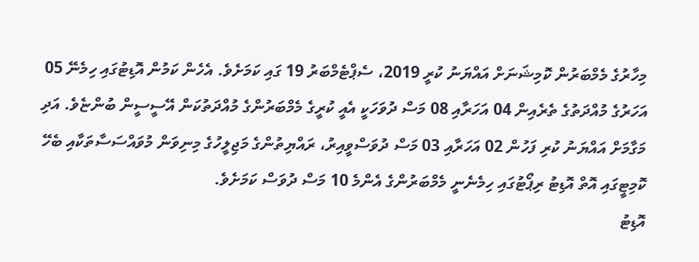މިހާރުގެ މެމްބަރުން ކޮމިޝަނަށް އައްޔަނު ކުރީ 2019، ސެޕްޓެމްބަރު 19 ގައި ކަމަށެވެ. އެހެން ކަމުން އޮޑިޓުގައި ހިމެނޭ 05 އަހަރުގެ މުއްދަތުގެ ތެރެއިން 04 އަހަރާއި 08 މަސް ދުވަހަކީ އެއީ ކުރީގެ މެމްބަރުންގެ މުއްދަތުކަން އޭސީސީން ބުންޏެވެ. އަދި މަގާމަށް އައްޔަނު ކުރި ފަހުން 02 އަހަރާއި 03 މަސް ދުވަސްވީއިރު، ރައްޔިތުންގެ މަޖިލީހުގެ މިނިވަން މުވައްސަސާތަކާއި ބެހޭ ކޮމިޓީގައި އޮތް އޮޑިޓު ރިޕޯޓުގައި ހިމެނެނީ މެމްބަރުންގެ އެންމެ 10 މަސް ދުވަސް ކަމަށެވެ.
އޮޑިޓު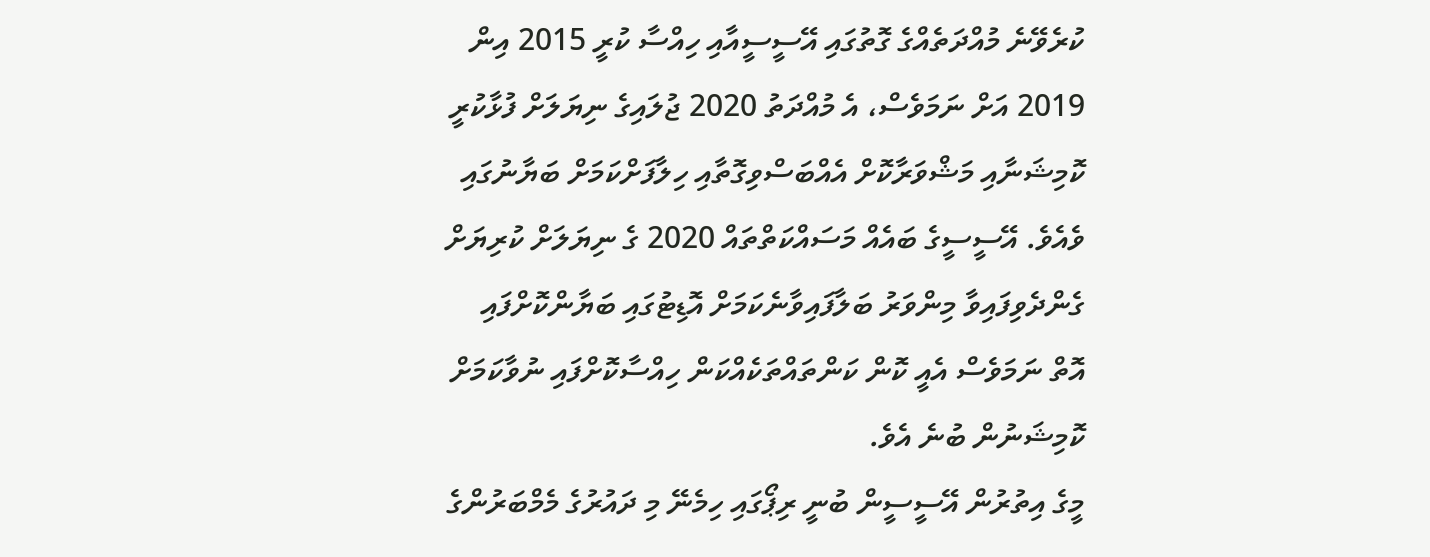ކުރެވޭނެ މުއްދަތެއްގެ ގޮތުގައި އޭސީސީއާއި ހިއްސާ ކުރީ 2015 އިން 2019 އަށް ނަމަވެސް، އެ މުއްދަތު 2020 ޖުލައިގެ ނިޔަލަށް ފުޅާކުރީ ކޮމިޝަނާއި މަޝްވަރާކޮށް އެއްބަސްވިގޮތާއި ހިލާފަށްކަމަށް ބަޔާނުގައި ވެއެވެ. އޭސީސީގެ ބައެއް މަސައްކަތްތައް 2020 ގެ ނިޔަލަށް ކުރިޔަށް ގެންދެވިފައިވާ މިންވަރު ބަލާފައިވާނެކަމަށް އޮޑިޓުގައި ބަޔާންކޮށްފައި އޮތް ނަމަވެސް އެއީ ކޮން ކަންތައްތަކެއްކަން ހިއްސާކޮށްފައި ނުވާކަމަށް ކޮމިޝަނުން ބުނެ އެވެ.
މީގެ އިތުރުން އޭސީސީން ބުނީ ރިޕޯގައި ހިމެނޭ މި ދައުރުގެ މެމްބަރުންގެ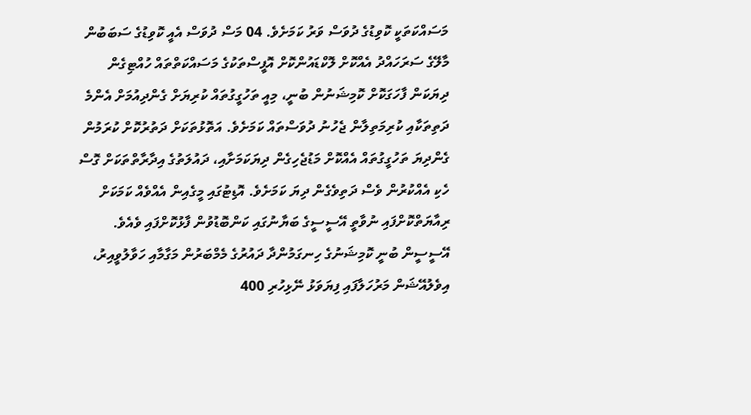މަސައްކަތަކީ ކޮވިޑުގެ ދުވަސް ވަރު ކަމަށެވެ. 04 މަސް ދުވަސް އެއީ ކޮވިޑުގެ ސަބަބުން މާލޭގެ ސަރަހައްދު އެއްކޮށް ލޮކްޑައުންކޮށް އޮފީސްތަކުގެ މަސައްކަތްތައް ހުއްޓިގެން ދިޔަކަން ފާހަގަކޮށް ކޮމިޝަނުން ބުނީ، މިއީ ތަހުގީގުތައް ކުރިޔަށް ގެންދިއުމަށް އެންމެ ދަތިތަކާއި ކުރިމަތިލާން ޖެހުނު ދުވަސްތައް ކަމަށެވެ. އަތޮޅުތަކަށް ދަތުރުކޮށް ކުރަމުން ގެންދިޔަ ތަހުގީގުތައް އެއްކޮށް މަޑުޖެހިގެން ދިޔަކަމަށާއި، ދައުލަތުގެ އިދާރާތްތަކަށް ގޮސް ހެކި އެއްކުރުން ވެސް ދަތިވެގެން ދިޔަ ކަމަށެވެ. އޮޑިޓުގައި މީގެއިން އެއްވެއް ކަމަކަށް ރިއާޔަތްކޮށްފައި ނުވާތީ އޭސީސީގެ ބަޔާނުގައި ކަންބޮޑުވުން ފާޅުކޮށްފައި ވެއެވެ.
އޭސީސީން ބުނީ ކޮމިޝަނުގެ ހިނގަމުންދާ ދައުރުގެ މެމްބަރުން މަގާމާއި ހަވާލުވީއިރު، އިވެލުއޭޝަން މަރުހަލާފައި ފިޔަވަޅު ނޭޅިހުރި 400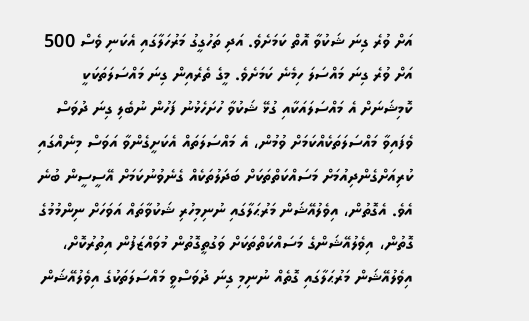އަށް ވުރެ ގިނަ ޝަކުވާ އޮތް ކަމަށެވެ. އަދި ތަހުގީގު މަރުހަލާގައި އެކަނި ވެސް 500 އަށް ވުރެ ގިނަ މައްސަލަ ހިމެނެ ކަމަށެވެ. މީގެ ތެރެއިން ގިނަ މައްސަލަތަކަކީ ކޮމިޝަނަށް އެ މައްސަލައަކާއި ގުޅޭ ޝަކުވާ ހުށަހެޅުނު ފަހުން ނުބެލި ގިނަ ދުވަސް ވެފައިވާ މައްސަލަތަކެއްކަމަށް ވުމުން، އެ މައްސަލަތައް އެކަށީގެންވާ އަވަސް މިނެއްގައި ކުރިއަށްގެންދިއުމަށް މަސައްކަތްތަކަށް ބަދަލުތަކެއް ގެނެވުނުކަމަށް އޭސީސީން ބުނެ އެވެ. އެގޮތުން، އިވެލުއޭޝަން މަރުޙަލާގައި ނުނިމިހުރި ޝަކުވާތައް އަވަހަށް ނިންމުމުގެ ގޮތުން، އިވެލުއޭޝަންގެ މަސައްކަތްތަކަށް ވަގުތީގޮތުން މުވައްޒަފުން އިތުރުކޮށް، އިވެލުއޭޝަން މަރުޙަލާގައި ގޮތެއް ނުނިމި ގިނަ ދުވަސްވީ މައްސަލަތަކުގެ އިވެލުއޭޝަން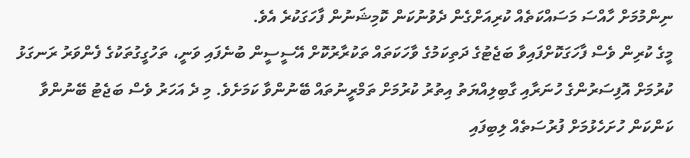ނިންމުމަށް ހާއްސަ މަސައްކަތެއް ކުރިއަށްގެން ދެވުނުކަން ކޮމިޝަނުން ފާހަގަކުރެ އެވެ.
މީގެ ކުރިން ވެސް ފާހަގަކޮށްފައިވާ ބަޖެޓުގެ ދަތިކަމުގެ ވާހަކަތައް ތަކުރާރުކޮށް އޭސީސީން ބުނެފައި ވަނީ، ތަހުގީގުތަކުގެ ފެންވަރު ރަނގަޅު ކުރުމަށް އޮފިސަރުންގެ ހުނަރާއި ގާބިލިއްޔަތު އިތުރު ކުރުމަށް ތަމްރީނުތައް ބޭނުންވާ ކަމަށެވެ. މި ދެ އަހަރު ވެސް ބަޖެޓު ބޭނުންވާ ކަންކަން ހުށަހެޅުމަށް ފުރުސަތެއް ލިބިފައި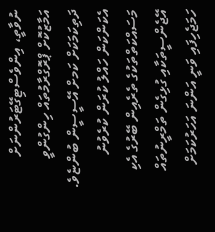ނުވާތީ، އިންވެސްޓިގޭޓަރުންނަށް އަމާޒުކޮށް ޕްރޮގްރާމުތައް ހިންގުންވީ ދަތިކަމަކަށް ކަމށް އޭސީސީން ބުންޏެވެ. އެކަންކަން ހައްލު ކުރަން ކުރެވުނު މަސައްކަތްތަކުގެ ތެރެއިން ބޭރުގެ އެކި އޭޖެންސީތަކާއި ގުޅިގެން ތަމްރީނުތައް ހަމަޖެހިފައި ވަނީ އަންނަ އަހަރުކަމަށް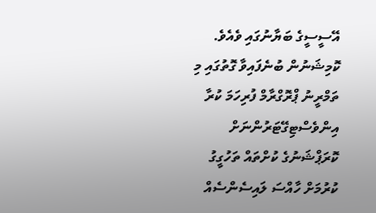އޭސީސީގެ ބަޔާނުގައި ވެއެވެ. ކޮމިޝަނުން ބުނެފައިވާ ގޮތުގައި މި ތަމްރީނު ޕްރޮގްރާމް ފުރިހަމަ ކުރާ އިންވެސްޓިގޭޓަރުންނަށް ކޮރަޕްޝަނުގެ ކުށްތައް ތަހުގީގު ކުރުމަށް ހާއްސަ ލައިސެންސެއް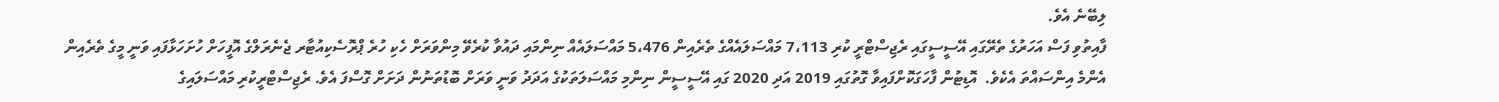ލިބޭނެ އެވެ.
ފާއިތުވި ފަސް އަހަރުގެ ތެރޭގައި އޭސީސީގައި ރެޖިސްޓްރީ ކުރި 7،113 މައްސަލައެއްގެ ތެރެއިން 5،476 މައްސަލައެއް ނިންމައި ދައުވާ ކުރެވޭ މިންވަރަށް ހެކި ހުރެ ޕްރޮސެކިއުޓާރ ޖެނެރަލްގެ އޮފީހަށް ހުށަހަޅާފައި ވަނީ މީގެ ތެރެއިން އެންމެ އިންސައްތަ އެކެވެ.  އޮޑިޓުން ފާހަގަކޮށްފައިވާ ގޮތުގައި 2019 އަދި 2020 ގައި އޭސީސީން ނިންމި މައްސަލަތަކުގެ އަދަދު ވަނީ ވަރަށް ބޮޑުތަނުން ދަށަށް ގޮސްފަ އެވެ. ރެޖިސްޓްރީކުރި މައްސަލައިގެ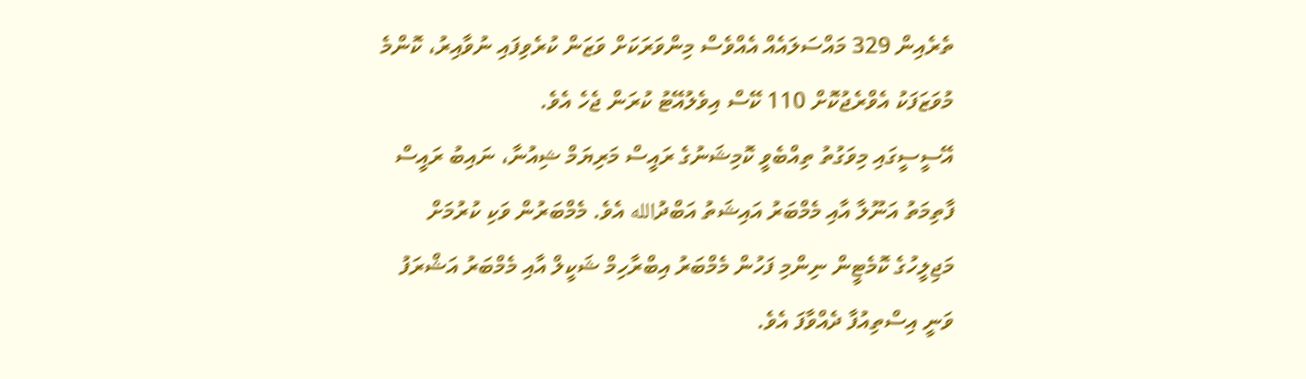ތެރެއިން 329 މައްސަލައެއް އެއްވެސް މިންވަރަކަށް ވަޒަން ކުރެވިފައި ނުވާއިރު، ކޮންމެ މުވަޒަފަކު އެވްރެޖުކޮށް 110 ކޭސް އިވެލުއޭޓު ކުރަން ޖެހެ އެވެ.
އޭސީސީގައި މިވަގުތު ތިއްބެވީ ކޮމިޝަނުގެ ރައީސް މަރިޔަމް ޝިއުނާ، ނައިބު ރައީސް ފާތިމަތު އަނޫލާ އާއި މެމްބަރު އައިޝަތު އަބްދުالله އެވެ. މެމްބަރުން ވަކި ކުރުމަށް މަޖިލީހުގެ ކޮމެޓީން ނިންމި ފަހުން މެމްބަރު އިބްރާހިމް ޝަކީލް އާއި މެމްބަރު އަޝްރަފު ވަނީ އިސްތިއުފާ ދެއްވާފަ އެވެ.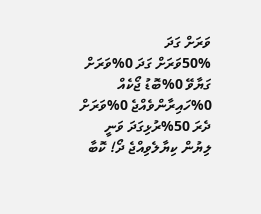ވަރަށް ގަދަ
50%ވަރަށް ގަދަ 0%ވަރަށް ގަޔާވޭ 0%ބޮޑު ޖޯކެއް 0%ހައިރާންވެއްޖެ 0%ވަރަށް ދެރަ 50%ރުޅިގަދަ ވަނީ
ލިޔުން ކިޔާލެވިއްޖެ ދޯ! ކޮބާ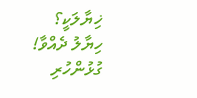ޚިޔާލަކީ؟
ހިޔާލު ދެއްވާ!
ގުޅުންހުރި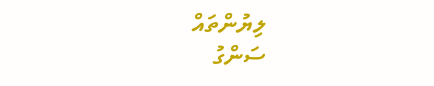ލިޔުންތައް
ސަންގު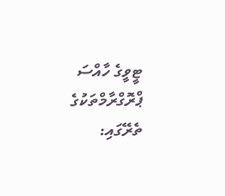ޓީވީގެ ހާއްސަ ޕްރޮގްރާމްތަކުގެ ތެރޭގައި: